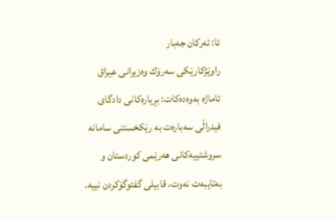ئا: ئەرکان جەبار
راوێژكارێكی سەرۆك وەزیرانی عیراق ئاماژە بەوەدەكات: بڕیارەكانی دادگای فیدراڵی سەبارەت بە رێكخستنی سامانە سروشتییەكانی هەرێمی كوردستان و بەتایبەت نەوت، قابیلی گفتوگۆكردن نییە.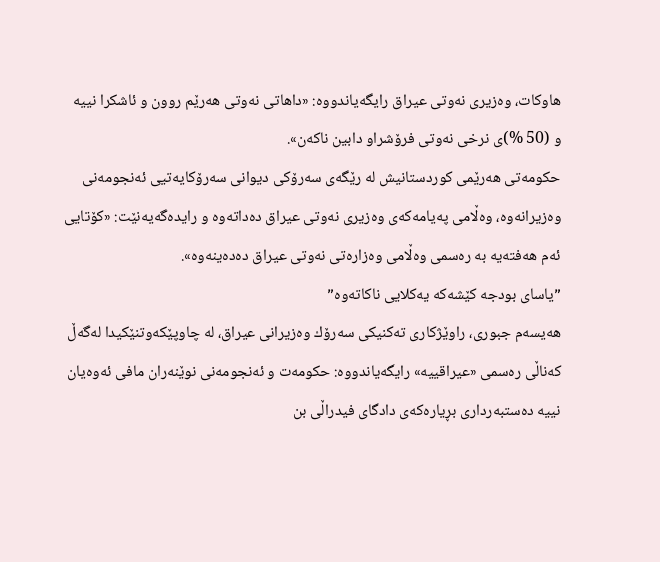هاوكات، وەزیری نەوتی عیراق رایگەیاندووە: «داهاتی نەوتی هەرێم روون و ئاشكرا نییە و (50 %)ی نرخی نەوتی فرۆشراو دابین ناكەن».
حكومەتی هەرێمی كوردستانیش لە رێگەی سەرۆكی دیوانی سەرۆكایەتیی ئەنجومەنی وەزیرانەوە، وەڵامی پەیامەكەی وەزیری نەوتی عیراق دەداتەوە و رایدەگەیەنێت: «كۆتایی ئەم هەفتەیە بە رەسمی وەڵامی وەزارەتی نەوتی عیراق دەدەینەوە».
״یاسای بودجە كێشەكە یەكلایی ناكاتەوە״
هەیسەم جبوری، راوێژكاری تەكنیكی سەرۆك وەزیرانی عیراق، لە چاوپێكەوتنێكیدا لەگەڵ كەناڵی رەسمی «عیراقییە» رایگەیاندووە: حكومەت و ئەنجومەنی نوێنەران مافی ئەوەیان نییە دەستبەرداری بڕیارەكەی دادگای فیدراڵی بن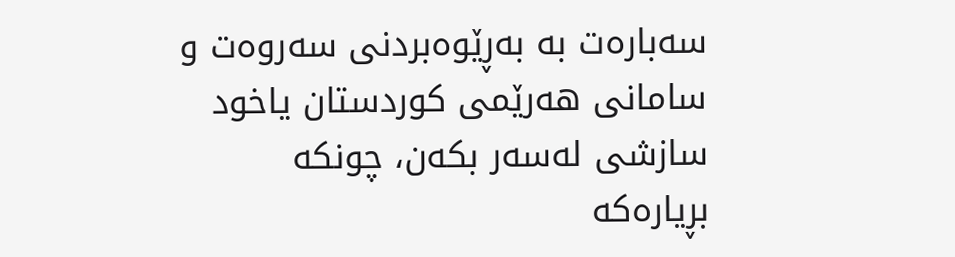سەبارەت بە بەڕێوەبردنی سەروەت و سامانی هەرێمی كوردستان یاخود سازشی لەسەر بكەن، چونكە بڕیارەكە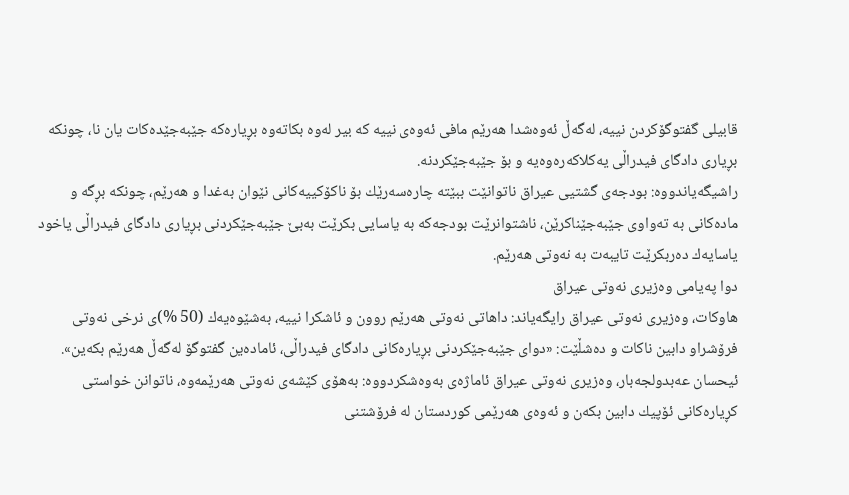قابیلی گفتوگۆكردن نییە، لەگەڵ ئەوەشدا هەرێم مافی ئەوەی نییە كە بیر لەوە بكاتەوە بڕیارەكە جێبەجێدەكات یان نا، چونكە بڕیاری دادگای فیدراڵی یەكلاكەرەوەیە و بۆ جێبەجێكردنە.
راشیگەیاندووە: بودجەی گشتیی عیراق ناتوانێت ببێتە چارەسەرێك بۆ ناكۆكییەكانی نێوان بەغدا و هەرێم، چونكە بڕگە و مادەكانی بە تەواوی جێبەجێناكرێن، ناشتوانرێت بودجەكە بە یاسایی بكرێت بەبێ جێبەجێكردنی بڕیاری دادگای فیدراڵی یاخود یاسایەك دەربكرێت تایبەت بە نەوتی هەرێم.
دوا پەیامی وەزیری نەوتی عیراق
هاوكات، وەزیری نەوتی عیراق رایگەیاند: داهاتی نەوتی هەرێم روون و ئاشكرا نییە، بەشێوەیەك (50 %)ی نرخی نەوتی فرۆشراو دابین ناكات و دەشڵێت: «دوای جێبەجێكردنی بڕیارەكانی دادگای فیدراڵی، ئامادەین گفتوگۆ لەگەڵ هەرێم بكەین».
ئیحسان عەبدولجەبار، وەزیری نەوتی عیراق ئاماژەی بەوەشكردووە: بەهۆی كێشەی نەوتی هەرێمەوە، ناتوانن خواستی كڕیارەكانی ئۆپیك دابین بكەن و ئەوەی هەرێمی كوردستان لە فرۆشتنی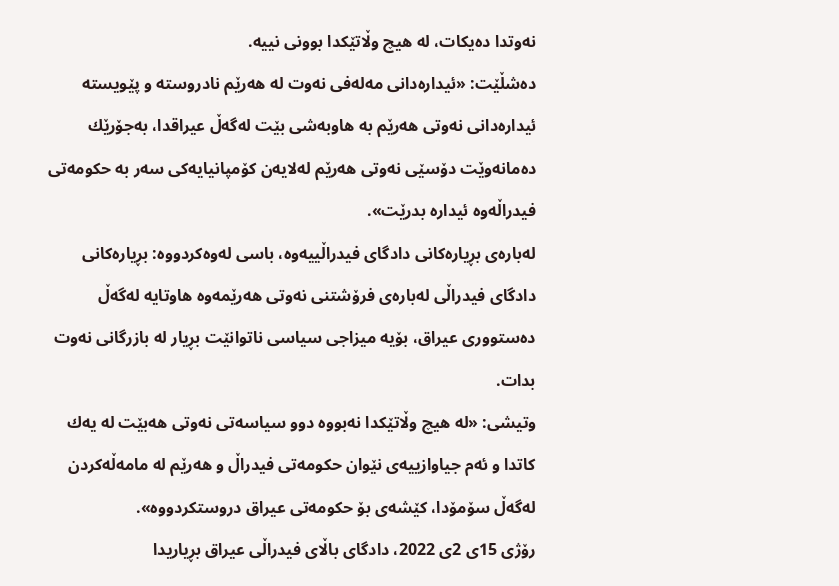نەوتدا دەیكات، لە هیچ وڵاتێكدا بوونی نییە.
دەشڵێت: «ئیدارەدانی مەلەفی نەوت لە هەرێم نادروستە و پێویستە ئیدارەدانی نەوتی هەرێم بە هاوبەشی بێت لەگەڵ عیراقدا، بەجۆرێك دەمانەوێت دۆسێی نەوتی هەرێم لەلایەن كۆمپانیایەكی سەر بە حكومەتی فیدراڵەوە ئیدارە بدرێت».
لەبارەی بڕیارەكانی دادگای فیدراڵییەوە، باسی لەوەكردووە: بڕیارەكانی دادگای فیدراڵی لەبارەی فرۆشتنی نەوتی هەرێمەوە هاوتایە لەگەڵ دەستووری عیراق، بۆیە میزاجی سیاسی ناتوانێت بڕیار لە بازرگانی نەوت بدات.
وتیشی: «لە هیچ وڵاتێكدا نەبووە دوو سیاسەتی نەوتی هەبێت لە یەك كاتدا و ئەم جیاوازییەی نێوان حكومەتی فیدراڵ و هەرێم لە مامەڵەكردن لەگەڵ سۆمۆدا، كێشەی بۆ حكومەتی عیراق دروستكردووە».
رۆژی 15ی 2ی 2022، دادگای باڵای فیدراڵی عیراق بڕیاریدا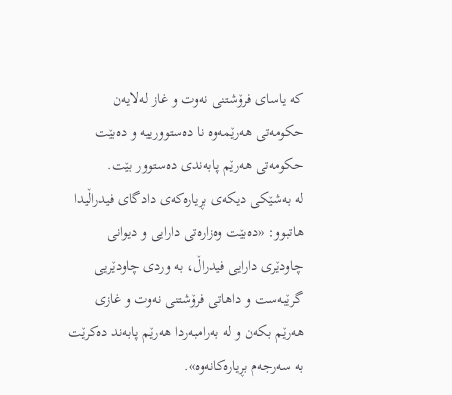كە یاسای فرۆشتنی نەوت و غاز لەلایەن حكومەتی هەرێمەوە نا دەستوورییە و دەبێت حكومەتی هەرێم پابەندی دەستوور بێت.
لە بەشێكی دیكەی بڕیارەكەی دادگای فیدراڵیدا هاتبوو: «دەبێت وەزارەتی دارایی و دیوانی چاودێری دارایی فیدراڵ، بە وردی چاودێریی گرێبەست و داهاتی فرۆشتنی نەوت و غازی هەرێم بكەن و لە بەرامبەردا هەرێم پابەند دەكرێت بە سەرجەم بڕیارەكانەوە».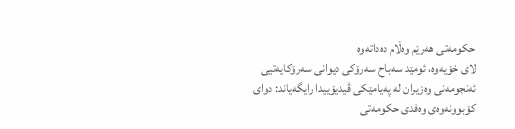حكومەتی هەرێم وەڵام دەداتەوە
لای خۆیەوە، ئومێد سەباح سەرۆكی دیوانی سەرۆكایەتیی ئەنجومەنی وەزیران لە پەیامێكی ڤیدیۆییدا رایگەیاند: دوای كۆبوونەوەی وەفدی حكومەتی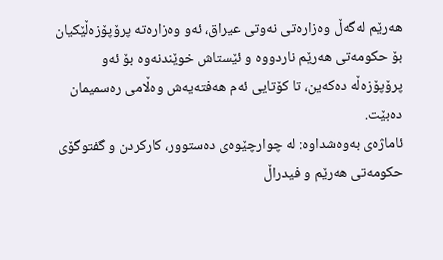هەرێم لەگەڵ وەزارەتی نەوتی عیراق، ئەو وەزارەتە پرۆپۆزەڵێكیان بۆ حكومەتی هەرێم ناردووە و ئێستاش خوێندنەوە بۆ ئەو پرۆپۆزەڵە دەكەین، تا كۆتایی ئەم هەفتەیەش وەڵامی رەسمیمان دەبێت.
ئاماژەی بەوەشداوە: لە چوارچێوەی دەستوور، كاركردن و گفتوگۆی حكومەتی هەرێم و فیدراڵ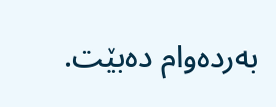بەردەوام دەبێت.